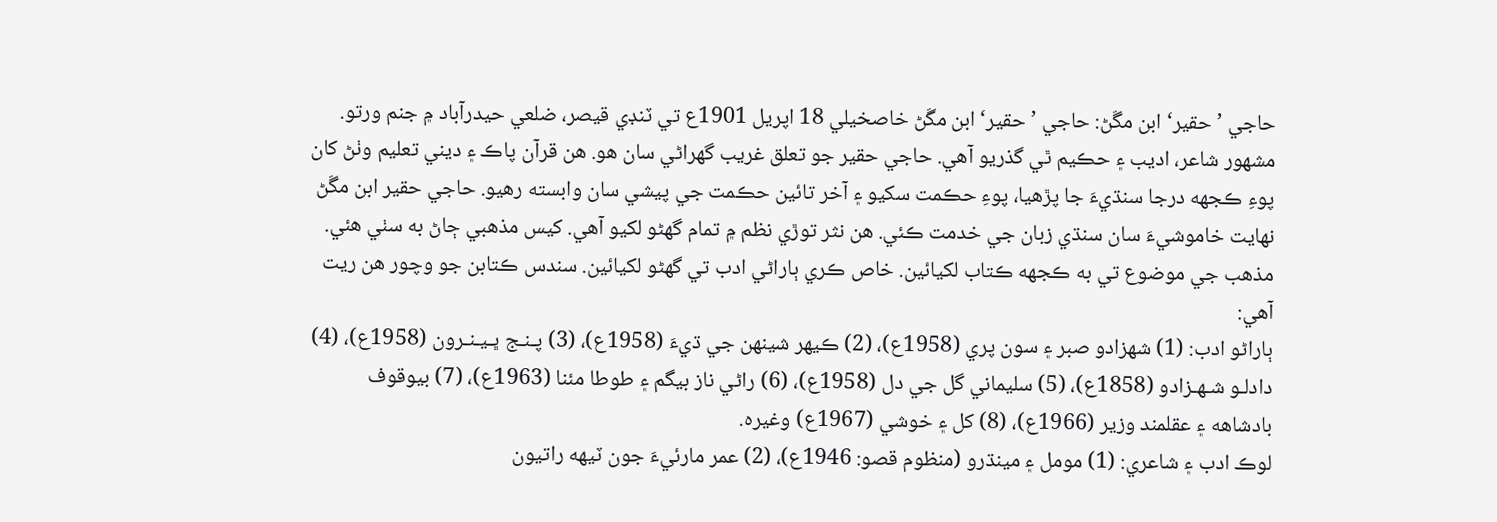حاجي ’حقير‘ ابن مڱڻ: حاجي ’حقير‘ ابن مڱڻ خاصخيلي 18 اپريل 1901ع تي ٽنڊي قيصر، ضلعي حيدرآباد ۾ جنم ورتو. مشهور شاعر، اديب ۽ حڪيم ٿي گذريو آهي. حاجي حقير جو تعلق غريب گهراڻي سان هو. هن قرآن پاڪ ۽ ديني تعليم وٺڻ کان پوءِ ڪجهه درجا سنڌيءَ جا پڙهيا، پوءِ حڪمت سکيو ۽ آخر تائين حڪمت جي پيشي سان وابسته رهيو. حاجي حقير ابن مڱڻ نهايت خاموشيءَ سان سنڌي زبان جي خدمت ڪئي. هن نثر توڙي نظم ۾ تمام گهڻو لکيو آهي. کيس مذهبي ڄاڻ به سٺي هئي. مذهب جي موضوع تي به ڪجهه ڪتاب لکيائين. خاص ڪري ٻاراڻي ادب تي گهڻو لکيائين. سندس ڪتابن جو وچور هن ريت آهي:
ٻاراڻو ادب: (1) شهزادو صبر ۽ سون پري (1958ع)، (2) ڪيهر شينهن جي ڌيءَ (1958ع)، (3) پـنـج ڀـيـنـرون (1958ع)، (4) دادلـو شـهـزادو (1858ع)، (5) سليماني گل جي دل (1958ع)، (6) راڻي ناز بيگم ۽ طوطا مئنا (1963ع)، (7) بيوقوف بادشاهه ۽ عقلمند وزير (1966ع)، (8) کل ۽ خوشي (1967ع) وغيره.
لوڪ ادب ۽ شاعري: (1) مومل ۽ مينڌرو (منظوم قصو: 1946ع)، (2) عمر مارئيءَ جون ٽيهه راتيون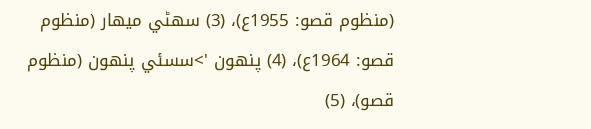(منظوم قصو: 1955ع)، (3) سهڻي ميهار (منظوم قصو: 1964ع)، (4) پنهون '>سسئي پنهون (منظوم قصو)، (5)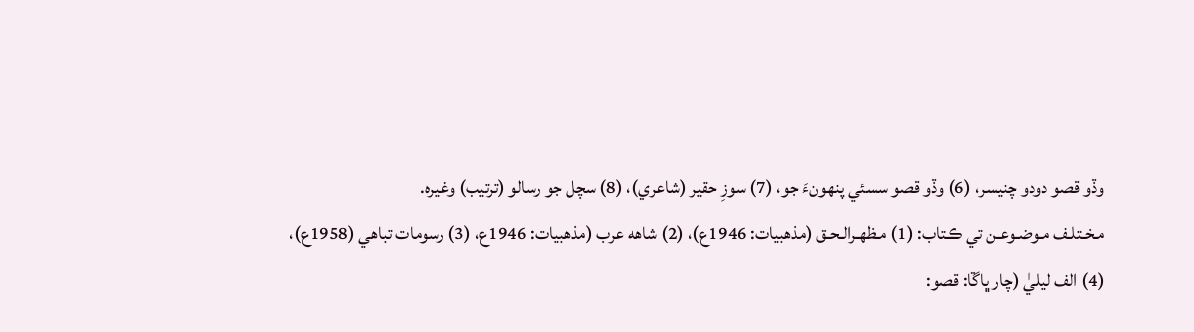وڏو قصو دودو چنيسر، (6) وڏو قصو سسئي پنهونءَ جو، (7) سوزِ حقير (شاعري)، (8) سچل جو رسالو (ترتيب) وغيره.
مـخـتلـف مـوضـوعـن تي ڪـتاب: (1) مـظهـرالـحـق (مذهبيات: 1946ع)، (2) شاهه عرب (مذهبيات: 1946ع، (3) رسومات تباهي (1958ع)، (4) الف ليليٰ (چار ڀاڱا: قصو: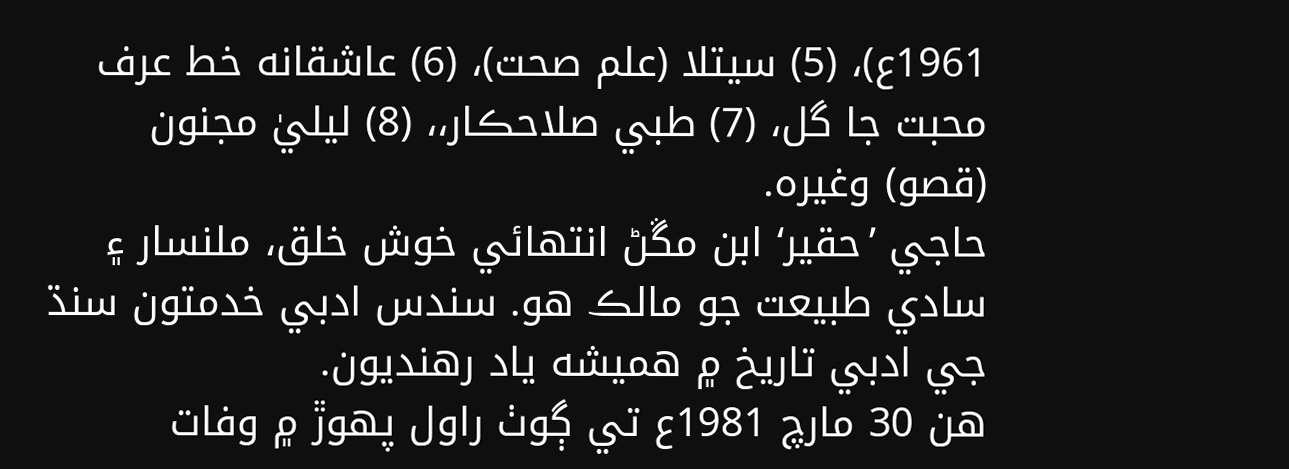1961ع)، (5) سيتلا (علم صحت)، (6) عاشقانه خط عرف محبت جا گل، (7) طبي صلاحڪار،، (8) ليليٰ مجنون (قصو) وغيره.
حاجي ’حقير‘ ابن مڱڻ انتهائي خوش خلق، ملنسار ۽ سادي طبيعت جو مالڪ هو. سندس ادبي خدمتون سنڌ جي ادبي تاريخ ۾ هميشه ياد رهنديون.
هن 30 مارچ 1981ع تي ڳوٺ راول پهوڙ ۾ وفات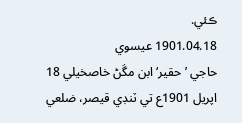ڪئي.
1901.04.18 عيسوي
حاجي ’حقير‘ ابن مڱڻ خاصخيلي 18 اپريل 1901ع تي ٽنڊي قيصر، ضلعي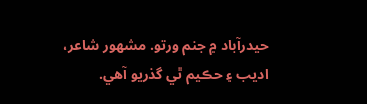حيدرآباد ۾ جنم ورتو. مشهور شاعر، اديب ۽ حڪيم ٿي گذريو آهي.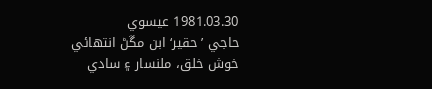1981.03.30 عيسوي
حاجي ’حقير‘ ابن مڱڻ انتهائي خوش خلق، ملنسار ۽ سادي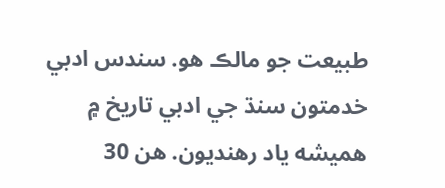طبيعت جو مالڪ هو. سندس ادبي خدمتون سنڌ جي ادبي تاريخ ۾ هميشه ياد رهنديون. هن 30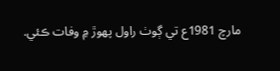مارچ 1981ع تي ڳوٺ راول پهوڙ ۾ وفات ڪئي.